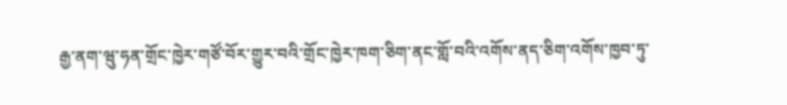རྒྱ་ནག་ཝུ་ཧན་གྲོང་ཁྱེར་གཙོ་བོར་གྱུར་བའི་གྲོང་ཁྱེར་ཁག་ཅིག་ནང་གློ་བའི་འགོས་ནད་ཅིག་འགོས་ཁྱབ་ཏུ་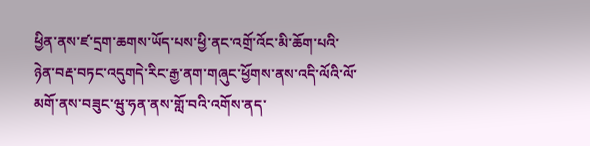ཕྱིན་ནས་ཛ་དྲག་ཆགས་ཡོད་པས་ཕྱི་ནང་འགྲོ་འོང་མི་ཆོག་པའི་ཉེན་བརྡ་བཏང་འདུགདེ་རིང་རྒྱ་ནག་གཞུང་ཕྱོགས་ནས་འདི་ལོའི་ལོ་མགོ་ནས་བཟུང་ཝུ་ཧན་ནས་གློ་བའི་འགོས་ནད་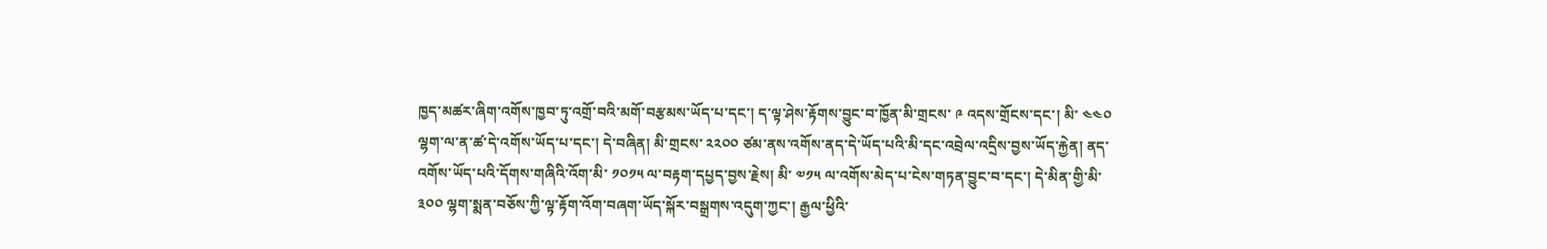ཁྱད་མཚར་ཞིག་འགོས་ཁྱབ་ཏུ་འགྲོ་བའི་མགོ་བརྩམས་ཡོད་པ་དང་། ད་ལྟ་ཤེས་རྟོགས་བྱུང་བ་ཁྱོན་མི་གྲངས་ ༩ འདས་གྲོངས་དང་། མི་ ༤༤༠ ལྷག་ལ་ན་ཚ་དེ་འགོས་ཡོད་པ་དང་། དེ་བཞིན། མི་གྲངས་ ༢༢༠༠ ཙམ་ནས་འགོས་ནད་དེ་ཡོད་པའི་མི་དང་འབྲེལ་འདྲིས་བྱས་ཡོད་རྐྱེན། ནད་འགོས་ཡོད་པའི་དོགས་གཞིའི་འོག་མི་ ༡༠༡༥ ལ་བརྟག་དཔྱད་བྱས་རྗེས། མི་ ༧༡༥ ལ་འགོས་མེད་པ་ངེས་གཏན་བྱུང་བ་དང་། དེ་མིན་གྱི་མི་ ༣༠༠ ལྷག་སྨན་བཅོས་ཀྱི་ལྟ་རྟོག་འོག་བཞག་ཡོད་སྐོར་བསྒྲགས་འདུག་ཀྱང་། རྒྱལ་ཕྱིའི་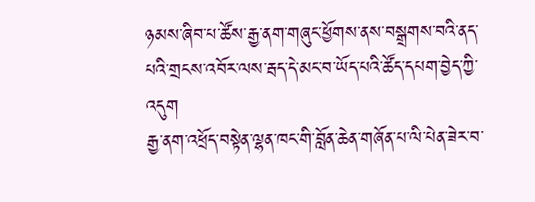ཉམས་ཞིབ་པ་ཚོས་རྒྱ་ནག་གཞུང་ཕྱོགས་ནས་བསྒྲགས་བའི་ནད་པའི་གྲངས་འབོར་ལས་རྦད་དེ་མང་བ་ཡོད་པའི་ཚོད་དཔག་བྱེད་ཀྱི་འདུག
རྒྱ་ནག་འཕྲོད་བསྟེན་ལྷན་ཁང་གི་བློན་ཆེན་གཞོན་པ་ལི་པེན་ཟེར་བ་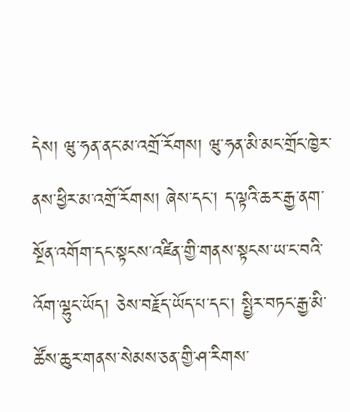དེས། ཝུ་ཧན་ནང་མ་འགྲོ་རོགས། ཝུ་ཧན་མི་མང་གྲོང་ཁྱེར་ནས་ཕྱིར་མ་འགྲོ་རོགས། ཞེས་དང་། ད་ལྟའི་ཆར་རྒྱ་ནག་སྔོན་འགོག་དང་སྟངས་འཛིན་གྱི་གནས་སྟངས་ཡ་ང་བའི་འོག་ལྷུང་ཡོད། ཅེས་བརྗོད་ཡོད་པ་དང་། སྤྱིར་བཏང་རྒྱ་མི་ཚོས་ཆུར་གནས་སེམས་ཅན་གྱི་ཤ་རིགས་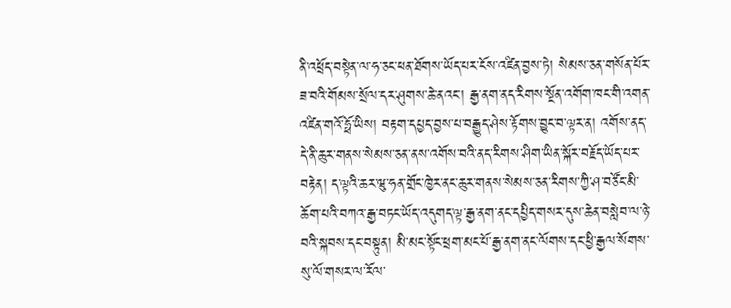ནི་འཕྲོད་བསྟེན་ལ་ཧ་ཅང་ཕན་ཐོགས་ཡོད་པར་ངོས་འཛིན་བྱས་ཏེ། སེམས་ཅན་གསོན་པོར་ཟ་བའི་གོམས་སྲོལ་དར་ཤུགས་ཆེ་ནའང་། རྒྱ་ནག་ནད་རིགས་སྔོན་འགོག་ཁང་གི་འགན་འཛིན་གའོ་ཧྥོ་ཡིས། བརྟག་དཔྱད་བྱས་པ་བརྒྱུད་ཤེས་རྟོགས་བྱུང་བ་ལྟར་ན། འགོས་ནད་དེ་ནི་ཆུར་གནས་སེམས་ཅན་ནས་འགོས་བའི་ནད་རིགས་ཤིག་ཡིན་སྐོར་བརྗོད་ཡོད་པར་བརྟེན། ད་ལྟའི་ཆར་ཝུ་ཧན་གྲོང་ཁྱེར་ནང་ཆུར་གནས་སེམས་ཅན་རིགས་ཀྱི་ཤ་བཙོང་མི་ཆོག་པའི་བཀའ་རྒྱ་བཏང་ཡོད་འདུགད་ལྟ་རྒྱ་ནག་ནང་དཔྱིད་གསར་དུས་ཆེན་བསླེབ་ལ་ཉེ་བའི་སྐབས་དང་བསྟུན། མི་མང་སྟོང་ཕྲག་མང་པོ་རྒྱ་ནག་ནང་ལོགས་དང་ཕྱི་རྒྱལ་སོགས་སུ་ལོ་གསར་ལ་རོལ་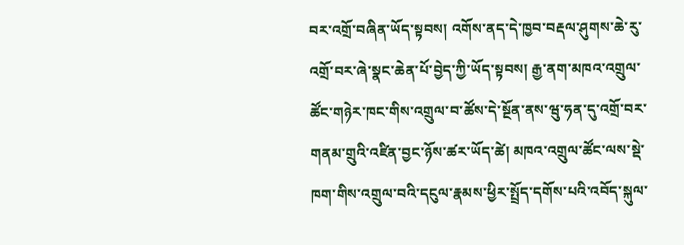བར་འགྲོ་བཞིན་ཡོད་སྟབས། འགོས་ནད་དེ་ཁྱབ་བརྡལ་ཤུགས་ཆེ་རུ་འགྲོ་བར་ཞེ་སྣང་ཆེན་པོ་བྱེད་ཀྱི་ཡོད་སྟབས། རྒྱ་ནག་མཁའ་འགྲུལ་ཚོང་གཉེར་ཁང་གིས་འགྲུལ་བ་ཚོས་དེ་སྔོན་ནས་ཝུ་ཧན་དུ་འགྲོ་བར་གནམ་གྲུའི་འཛིན་བྱང་ཉོས་ཚར་ཡོད་ཚེ། མཁའ་འགྲུལ་ཚོང་ལས་སྡེ་ཁག་གིས་འགྲུལ་བའི་དངུལ་རྣམས་ཕྱིར་སྤྲོད་དགོས་པའི་འབོད་སྐུལ་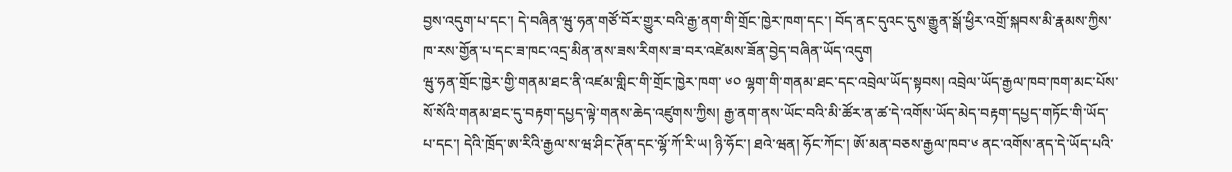བྱས་འདུག་པ་དང་། དེ་བཞིན་ཝུ་ཧན་གཙོ་བོར་གྱུར་བའི་རྒྱ་ནག་གི་གྲོང་ཁྱེར་ཁག་དང་། བོད་ནང་དུའང་དུས་རྒྱུན་སྒོ་ཕྱིར་འགྲོ་སྐབས་མི་རྣམས་ཀྱིས་ཁ་རས་གྱོན་པ་དང་ཟ་ཁང་འདྲ་མིན་ནས་ཟས་རིགས་ཟ་བར་འཛེམས་ཟོན་བྱེད་བཞིན་ཡོད་འདུག
ཝུ་ཧན་གྲོང་ཁྱེར་གྱི་གནམ་ཐང་ནི་འཛམ་གླིང་གི་གྲོང་ཁྱེར་ཁག་ ༦༠ ལྷག་གི་གནམ་ཐང་དང་འབྲེལ་ཡོད་སྟབས། འབྲེལ་ཡོད་རྒྱལ་ཁབ་ཁག་མང་པོས་སོ་སོའི་གནམ་ཐང་དུ་བརྟག་དཔྱད་ལྟེ་གནས་ཆེད་འཛུགས་ཀྱིས། རྒྱ་ནག་ནས་ཡོང་བའི་མི་ཚོར་ན་ཚ་དེ་འགོས་ཡོད་མེད་བརྟག་དཔྱད་གཏོང་གི་ཡོད་པ་དང་། དེའི་ཁྲོད་ཨ་རིའི་རྒྱལ་ས་ཝ་ཤིང་ཊོན་དང་ལྷོ་ཀོ་རི་ཡ། ཉི་ཧོང་། ཐའེ་ཝན། ཧོང་ཀོང་། ཨོ་མན་བཅས་རྒྱལ་ཁབ་༦ ནང་འགོས་ནད་དེ་ཡོད་པའི་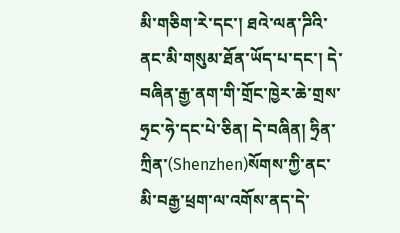མི་གཅིག་རེ་དང་། ཐའེ་ལན་ཌིའི་ནང་མི་གསུམ་ཐོན་ཡོད་པ་དང་། དེ་བཞིན་རྒྱ་ནག་གི་གྲོང་ཁྱེར་ཆེ་གྲས་ཧྲང་ཧེ་དང་པེ་ཅིན། དེ་བཞིན། ཧྲིན་ཀྲིན་(Shenzhen)སོགས་ཀྱི་ནང་མི་བརྒྱ་ཕྲག་ལ་འགོས་ནད་དེ་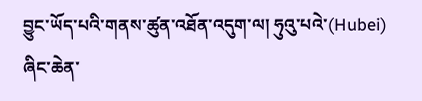བྱུང་ཡོད་པའི་གནས་ཚུན་འཐོན་འདུག་ལ། ཧུའུ་པའེ་(Hubei) ཞིང་ཆེན་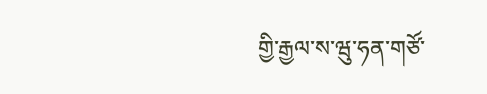གྱི་རྒྱལ་ས་ཝུ་ཧན་གཙོ་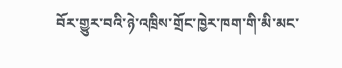བོར་གྱུར་བའི་ཉེ་འཁྲིས་གྲོང་ཁྱེར་ཁག་གི་མི་མང་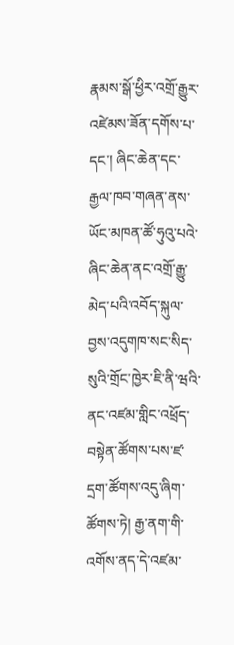རྣམས་སྒོ་ཕྱིར་འགྲོ་རྒྱུར་འཛེམས་ཟོན་དགོས་པ་དང་། ཞིང་ཆེན་དང་རྒྱལ་ཁབ་གཞན་ནས་ཡོང་མཁན་ཚོ་ཧུའུ་པའེ་ཞིང་ཆེན་ནང་འགྲོ་རྒྱུ་མེད་པའི་འབོད་སྐུལ་བྱས་འདུགཁ་སང་སིད་སུའི་གྲོང་ཁྱེར་ཇི་ནི་ཝའི་ནང་འཛམ་གླིང་འཕྲོད་བསྟེན་ཚོགས་པས་ཛ་དྲག་ཚོགས་འདུ་ཞིག་ཚོགས་ཏེ། རྒྱ་ནག་གི་འགོས་ནད་དེ་འཛམ་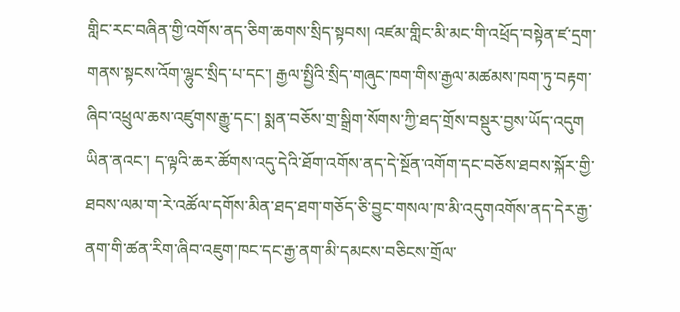གླིང་རང་བཞིན་གྱི་འགོས་ནད་ཅིག་ཆགས་སྲིད་སྟབས། འཛམ་གླིང་མི་མང་གི་འཕྲོད་བསྟེན་ཛ་དྲག་གནས་སྟངས་འོག་ལྷུང་སྲིད་པ་དང་། རྒྱལ་སྤྱིའི་སྲིད་གཞུང་ཁག་གིས་རྒྱལ་མཚམས་ཁག་ཏུ་བརྟག་ཞིབ་འཕྲུལ་ཆས་འཛུགས་རྒྱུ་དང་། སྨན་བཅོས་གྲ་སྒྲིག་སོགས་ཀྱི་ཐད་གྲོས་བསྡུར་བྱས་ཡོད་འདུག ཡིན་ནའང་། ད་ལྟའི་ཆར་ཚོགས་འདུ་དེའི་ཐོག་འགོས་ནད་དེ་སྔོན་འགོག་དང་བཅོས་ཐབས་སྐོར་གྱི་ཐབས་ལམ་ག་རེ་འཚོལ་དགོས་མིན་ཐད་ཐག་གཅོད་ཅི་བྱུང་གསལ་ཁ་མི་འདུགའགོས་ནད་དེར་རྒྱ་ནག་གི་ཚན་རིག་ཞིབ་འཇུག་ཁང་དང་རྒྱ་ནག་མི་དམངས་བཅིངས་གྲོལ་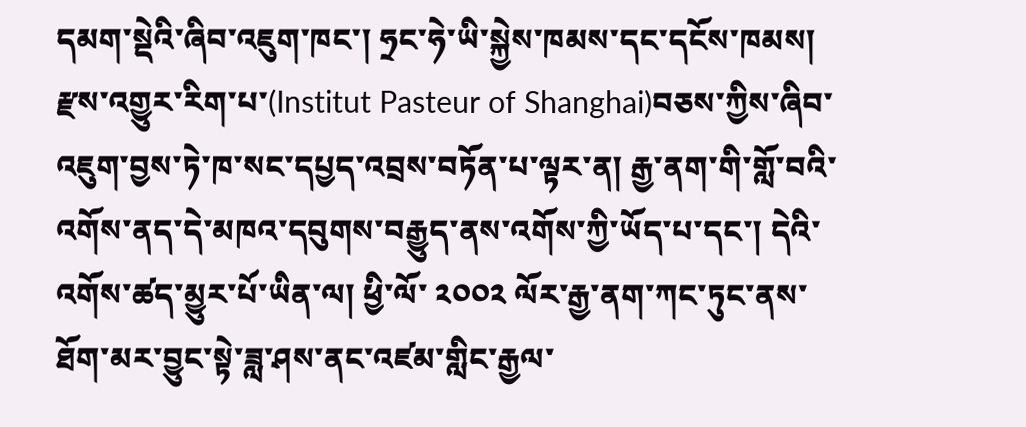དམག་སྡེའི་ཞིབ་འཇུག་ཁང་། ཧྲང་ཧེ་ཡི་སྐྱེས་ཁམས་དང་དངོས་ཁམས། རྫས་འགྱུར་རིག་པ་(Institut Pasteur of Shanghai)བཅས་ཀྱིས་ཞིབ་འཇུག་བྱས་ཏེ་ཁ་སང་དཔྱད་འབྲས་བཏོན་པ་ལྟར་ན། རྒྱ་ནག་གི་གློ་བའི་འགོས་ནད་དེ་མཁའ་དབུགས་བརྒྱུད་ནས་འགོས་ཀྱི་ཡོད་པ་དང་། དེའི་འགོས་ཚད་མྱུར་པོ་ཡིན་ལ། ཕྱི་ལོ་ ༢༠༠༢ ལོར་རྒྱ་ནག་ཀང་ཏུང་ནས་ཐོག་མར་བྱུང་སྟེ་ཟླ་ཤས་ནང་འཛམ་གླིང་རྒྱལ་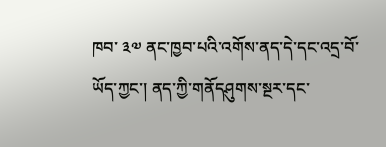ཁབ་ ༣༧ ནང་ཁྱབ་པའི་འགོས་ནད་དེ་དང་འདྲ་བོ་ཡོད་ཀྱང་། ནད་ཀྱི་གནོདཤུགས་སྔར་དང་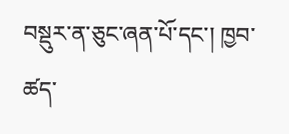བསྡུར་ན་ཅུང་ཞན་པོ་དང་། ཁྱབ་ཚད་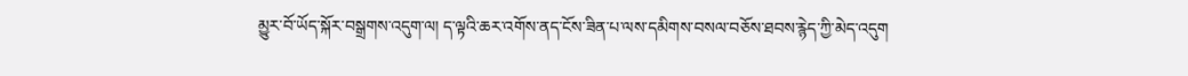མྱུར་བོ་ཡོད་སྐོར་བསྒྲགས་འདུག་ལ། ད་ལྟའི་ཆར་འགོས་ནད་ངོས་ཟིན་པ་ལས་དམིགས་བསལ་བཅོས་ཐབས་རྙེད་ཀྱི་མེད་འདུག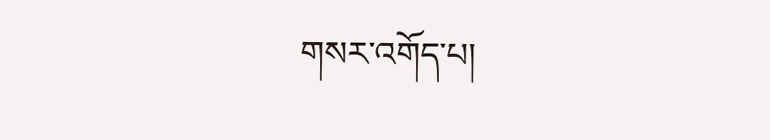གསར་འགོད་པ།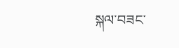སྐལ་བཟང་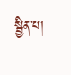སྦྱིན་པ།